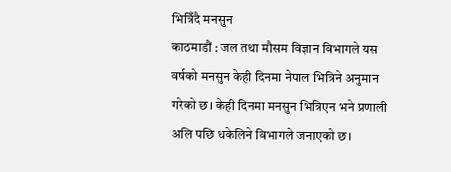भित्रिँदै मनसुन
काठमाडौं : जल तथा मौसम विज्ञान विभागले यस वर्षको मनसुन केही दिनमा नेपाल भित्रिने अनुमान गरेको छ। केही दिनमा मनसुन भित्रिएन भने प्रणाली अलि पछि धकेलिने विभागले जनाएको छ।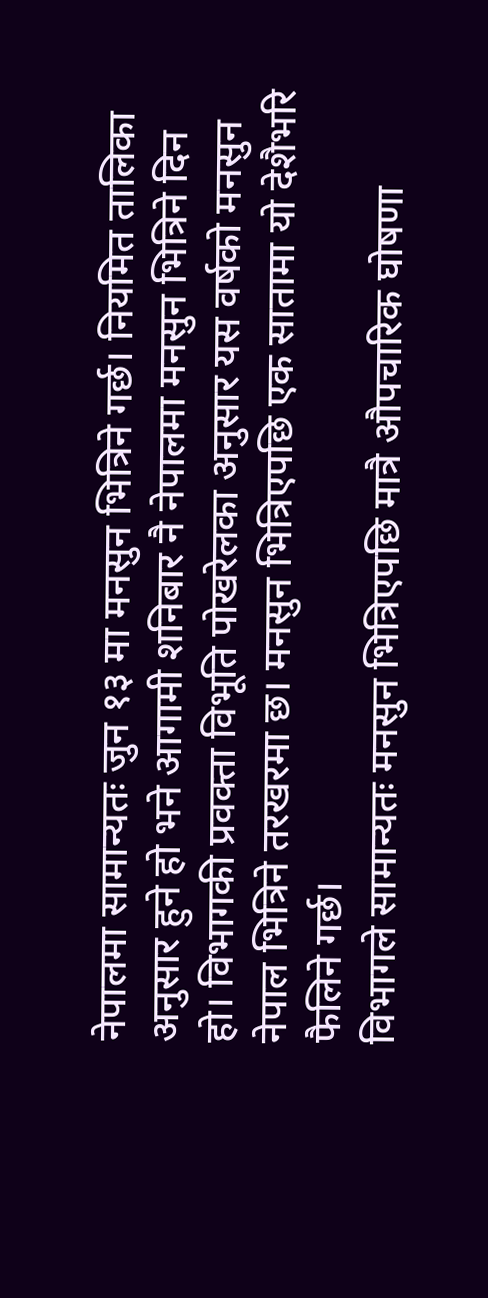नेपालमा सामान्यतः जुन १३ मा मनसुन भित्रिने गर्छ। नियमित तालिका अनुसार हुने हो भने आगामी शनिबार नै नेपालमा मनसुन भित्रिने दिन हो। विभागकी प्रवक्ता विभूति पोखरेलका अनुसार यस वर्षको मनसुन नेपाल भित्रिने तरखरमा छ। मनसुन भित्रिएपछि एक सातामा यो देशैभरि फैलिने गर्छ।
विभागले सामान्यतः मनसुन भित्रिएपछि मात्रै औपचारिक घोषणा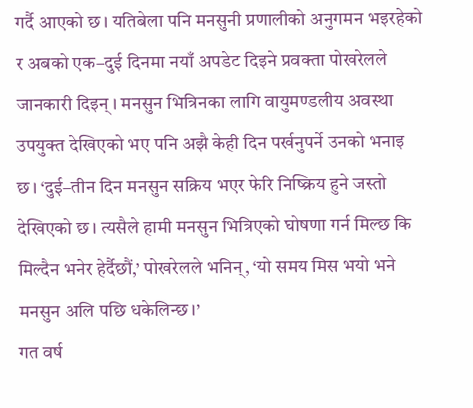गर्दै आएको छ। यतिबेला पनि मनसुनी प्रणालीको अनुगमन भइरहेको र अबको एक–दुई दिनमा नयाँ अपडेट दिइने प्रवक्ता पोखरेलले जानकारी दिइन्। मनसुन भित्रिनका लागि वायुमण्डलीय अवस्था उपयुक्त देखिएको भए पनि अझै केही दिन पर्खनुपर्ने उनको भनाइ छ। ‘दुई–तीन दिन मनसुन सक्रिय भएर फेरि निष्क्रिय हुने जस्तो देखिएको छ। त्यसैले हामी मनसुन भित्रिएको घोषणा गर्न मिल्छ कि मिल्दैन भनेर हेर्दैछौं,’ पोखरेलले भनिन्, ‘यो समय मिस भयो भने मनसुन अलि पछि धकेलिन्छ।’
गत वर्ष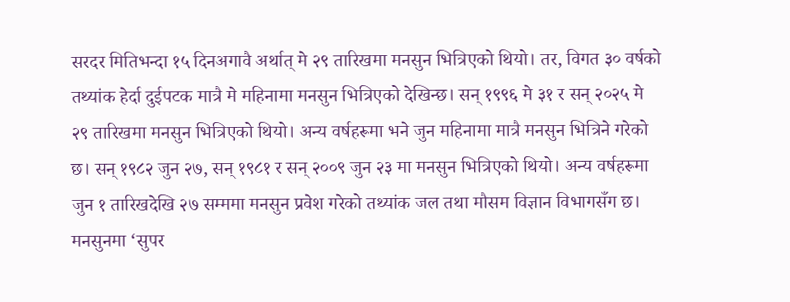सरदर मितिभन्दा १५ दिनअगावै अर्थात् मे २९ तारिखमा मनसुन भित्रिएको थियो। तर, विगत ३० वर्षको तथ्यांक हेर्दा दुईपटक मात्रै मे महिनामा मनसुन भित्रिएको देखिन्छ। सन् १९९६ मे ३१ र सन् २०२५ मे २९ तारिखमा मनसुन भित्रिएको थियो। अन्य वर्षहरूमा भने जुन महिनामा मात्रै मनसुन भित्रिने गरेको छ। सन् १९८२ जुन २७, सन् १९८१ र सन् २००९ जुन २३ मा मनसुन भित्रिएको थियो। अन्य वर्षहरूमा जुन १ तारिखदेखि २७ सम्ममा मनसुन प्रवेश गरेको तथ्यांक जल तथा मौसम विज्ञान विभागसँग छ।
मनसुनमा ‘सुपर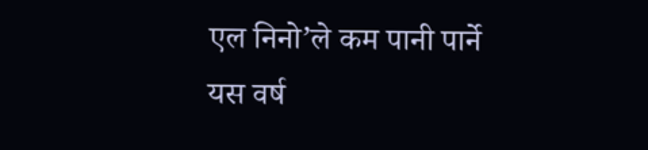एल निनो’ले कम पानी पार्ने
यस वर्ष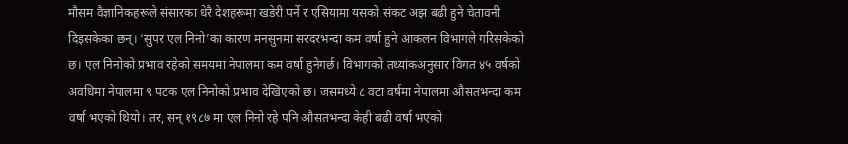मौसम वैज्ञानिकहरूले संसारका धेरै देशहरूमा खडेरी पर्ने र एसियामा यसको संकट अझ बढी हुने चेतावनी दिइसकेका छन्। ‘सुपर एल निनो’का कारण मनसुनमा सरदरभन्दा कम वर्षा हुने आकलन विभागले गरिसकेको छ। एल निनोको प्रभाव रहेको समयमा नेपालमा कम वर्षा हुनेगर्छ। विभागको तथ्यांकअनुसार विगत ४५ वर्षको अवधिमा नेपालमा ९ पटक एल निनोको प्रभाव देखिएको छ। जसमध्ये ८ वटा वर्षमा नेपालमा औसतभन्दा कम वर्षा भएको थियो। तर, सन् १९८७ मा एल निनो रहे पनि औसतभन्दा केही बढी वर्षा भएको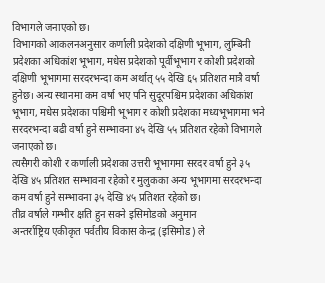विभागले जनाएको छ।
विभागको आकलनअनुसार कर्णाली प्रदेशको दक्षिणी भूभाग, लुम्बिनी प्रदेशका अधिकांश भूभाग, मधेस प्रदेशको पूर्वीभूभाग र कोशी प्रदेशको दक्षिणी भूभागमा सरदरभन्दा कम अर्थात् ५५ देखि ६५ प्रतिशत मात्रै वर्षा हुनेछ। अन्य स्थानमा कम वर्षा भए पनि सुदूरपश्चिम प्रदेशका अधिकांश भूभाग, मधेस प्रदेशका पश्चिमी भूभाग र कोशी प्रदेशका मध्यभूभागमा भने सरदरभन्दा बढी वर्षा हुने सम्भावना ४५ देखि ५५ प्रतिशत रहेको विभागले जनाएको छ।
त्यसैगरी कोशी र कर्णाली प्रदेशका उत्तरी भूभागमा सरदर वर्षा हुने ३५ देखि ४५ प्रतिशत सम्भावना रहेको र मुलुकका अन्य भूभागमा सरदरभन्दा कम वर्षा हुने सम्भावना ३५ देखि ४५ प्रतिशत रहेको छ।
तीव्र वर्षाले गम्भीर क्षति हुन सक्ने इसिमोडको अनुमान
अन्तर्राष्ट्रिय एकीकृत पर्वतीय विकास केन्द्र (इसिमोड) ले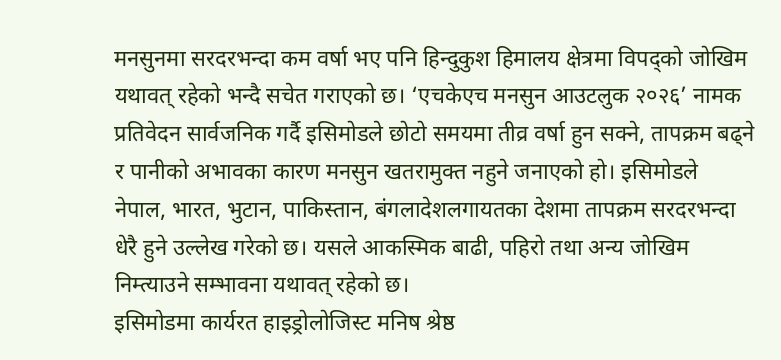मनसुनमा सरदरभन्दा कम वर्षा भए पनि हिन्दुकुश हिमालय क्षेत्रमा विपद्को जोखिम यथावत् रहेको भन्दै सचेत गराएको छ। ‘एचकेएच मनसुन आउटलुक २०२६’ नामक प्रतिवेदन सार्वजनिक गर्दै इसिमोडले छोटो समयमा तीव्र वर्षा हुन सक्ने, तापक्रम बढ्ने र पानीको अभावका कारण मनसुन खतरामुक्त नहुने जनाएको हो। इसिमोडले नेपाल, भारत, भुटान, पाकिस्तान, बंगलादेशलगायतका देशमा तापक्रम सरदरभन्दा धेरै हुने उल्लेख गरेको छ। यसले आकस्मिक बाढी, पहिरो तथा अन्य जोखिम निम्त्याउने सम्भावना यथावत् रहेको छ।
इसिमोडमा कार्यरत हाइड्रोलोजिस्ट मनिष श्रेष्ठ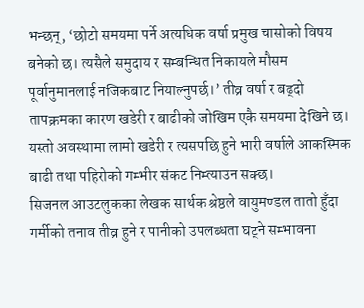भन्छन्, ‘छोटो समयमा पर्ने अत्यधिक वर्षा प्रमुख चासोको विषय बनेको छ। त्यसैले समुदाय र सम्बन्धित निकायले मौसम पूर्वानुमानलाई नजिकबाट नियाल्नुपर्छ।’ तीव्र वर्षा र बढ्दो तापक्रमका कारण खडेरी र बाढीको जोखिम एकै समयमा देखिने छ। यस्तो अवस्थामा लामो खडेरी र त्यसपछि हुने भारी वर्षाले आकस्मिक बाढी तथा पहिरोको गम्भीर संकट निम्त्याउन सक्छ।
सिजनल आउटलुकका लेखक सार्थक श्रेष्ठले वायुमण्डल तातो हुँदा गर्मीको तनाव तीव्र हुने र पानीको उपलब्धता घट्ने सम्भावना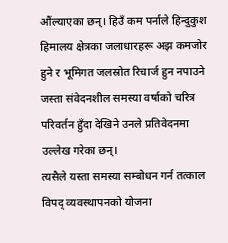औंल्याएका छन्। हिउँ कम पर्नाले हिन्दुकुश हिमालय क्षेत्रका जलाधारहरू अझ कमजोर हुने र भूमिगत जलस्रोत रिचार्ज हुन नपाउने जस्ता संवेदनशील समस्या वर्षाको चरित्र परिवर्तन हुँदा देखिने उनले प्रतिवेदनमा उल्लेख गरेका छन्।
त्यसैले यस्ता समस्या सम्बोधन गर्न तत्काल विपद् व्यवस्थापनको योजना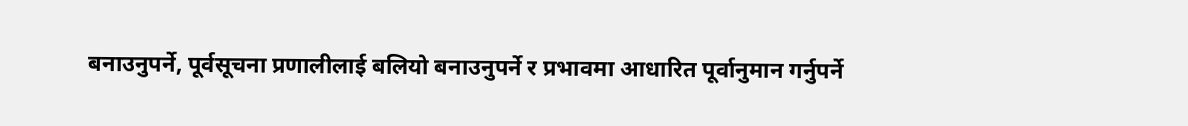बनाउनुपर्ने, पूर्वसूचना प्रणालीलाई बलियो बनाउनुपर्ने र प्रभावमा आधारित पूर्वानुमान गर्नुपर्ने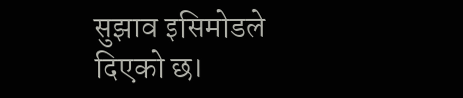सुझाव इसिमोडले दिएको छ।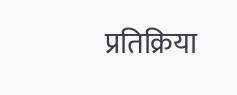प्रतिक्रिया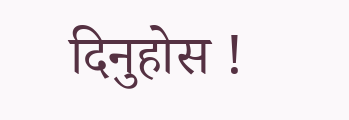दिनुहोस !